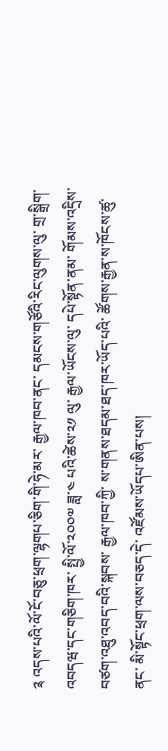༉ འདས་པའི་ལོ་ངོ་བཅུ་ཕྲག་ལྷགཔ་ཅིག་གི་ཧེ་མར་ རྒྱལ་ཁབ་ནང་ དམངས་གཙོའི་རིང་ལུགས་ལུ་ གྲ་སྒྲིག་འབདཝ་དང་གཅིག་ཁར་ སྤྱི་ལོ་༢༠༠༧ ཟླ་༤ པའི་ཚེས་༢༡ ལུ་ རྒྱལ་ཡོངས་ལུ་ དཔེ་སྟོན་ནམ་ གོམས་འདྲིས་བཙག་འཐུ་འབད་བའི་སྐབས་ རྒྱལ་ཁབ་ཀྱི་ ས་གནས་ཐདམ་ཐད་ཁར་ཡོད་པའི་ ཚོགས་རྒྱན་ས་ཁོངས་ཚུ་ནང་ མི་སྟོང་ཕྲག་ལས་བཅད་དེ་ འཛོམས་ཡོདཔ་ཨིན་པས།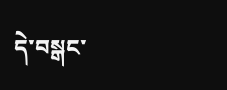དེ་བསྒང་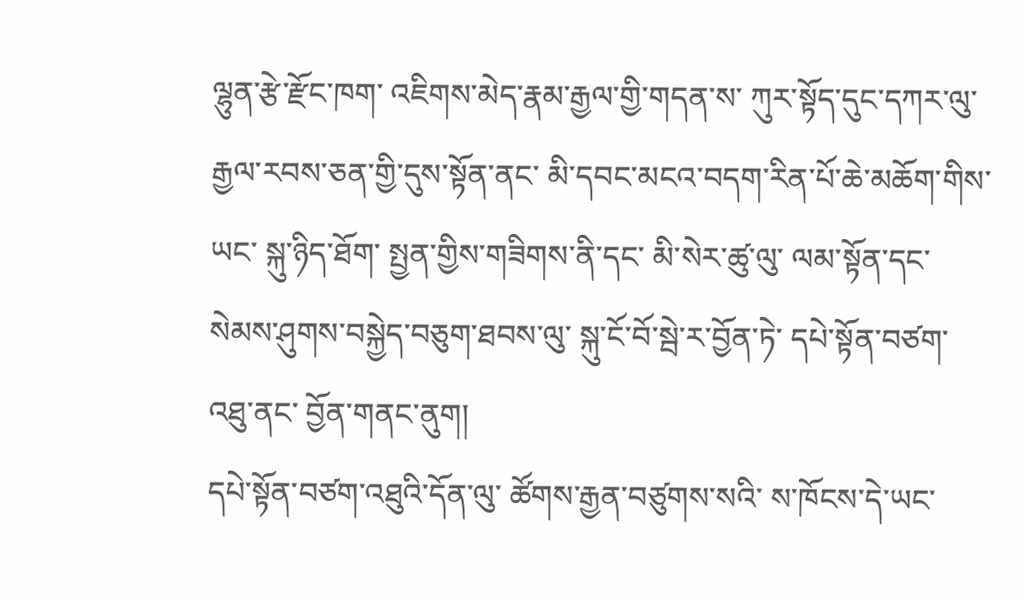ལྷུན་རྩེ་རྫོང་ཁག་ འཇིགས་མེད་རྣམ་རྒྱལ་གྱི་གདན་ས་ ཀུར་སྟོད་དུང་དཀར་ལུ་ རྒྱལ་རབས་ཅན་གྱི་དུས་སྟོན་ནང་ མི་དབང་མངའ་བདག་རིན་པོ་ཆེ་མཆོག་གིས་ཡང་ སྐུ་ཉིད་ཐོག་ སྤྱན་གྱིས་གཟིགས་ནི་དང་ མི་སེར་ཚུ་ལུ་ ལམ་སྟོན་དང་ སེམས་ཤུགས་བསྐྱེད་བཅུག་ཐབས་ལུ་ སྐུ་ངོ་བོ་སྦེ་ར་བྱོན་ཏེ་ དཔེ་སྟོན་བཙག་འཐུ་ནང་ བྱོན་གནང་ནུག།
དཔེ་སྟོན་བཙག་འཐུའི་དོན་ལུ་ ཚོགས་རྒྱན་བཙུགས་སའི་ ས་ཁོངས་དེ་ཡང་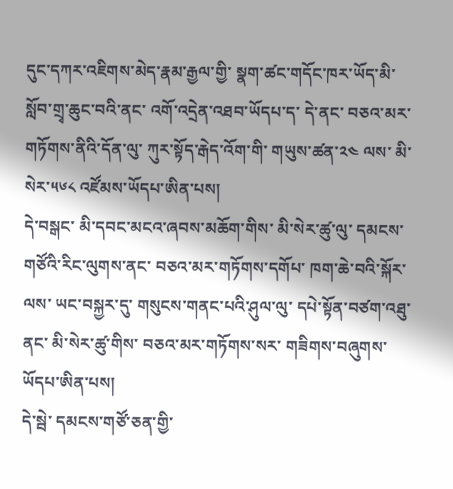དུང་དཀར་འཇིགས་མེད་རྣམ་རྒྱལ་གྱི་ སྣག་ཚང་གདོང་ཁར་ཡོད་མི་ སློབ་གྲྭ་ཆུང་བའི་ནང་ འགོ་འདྲེན་འཐབ་ཡོདཔ་ད་ དེ་ནང་ བཅའ་མར་གཏོགས་ནིའི་དོན་ལུ་ ཀུར་སྟོད་རྒེད་འོག་གི་ གཡུས་ཚན་༢༤ ལས་ མི་སེར་༥༦༨ འཛོམས་ཡོདཔ་ཨིན་པས།
དེ་བསྒང་ མི་དབང་མངའ་ཞབས་མཆོག་གིས་ མི་སེར་ཚུ་ལུ་ དམངས་གཙོའི་རིང་ལུགས་ནང་ བཅའ་མར་གཏོགས་དགོཔ་ ཁག་ཆེ་བའི་སྐོར་ལས་ ཡང་བསྐྱར་དུ་ གསུངས་གནང་པའི་ཤུལ་ལུ་ དཔེ་སྟོན་བཙག་འཐུ་ནང་ མི་སེར་ཚུ་གིས་ བཅའ་མར་གཏོགས་སར་ གཟིགས་བཞུགས་ཡོདཔ་ཨིན་པས།
དེ་སྦེ་ དམངས་གཙོ་ཅན་གྱི་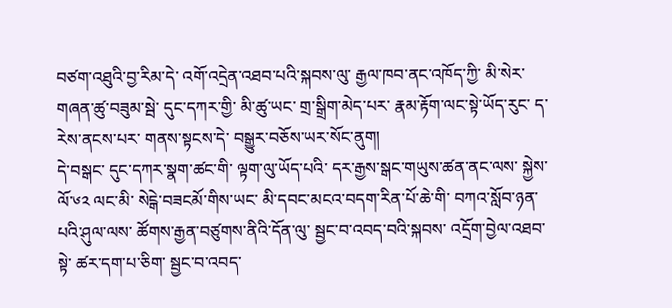བཙག་འཐུའི་བྱ་རིམ་དེ་ འགོ་འདྲེན་འཐབ་པའི་སྐབས་ལུ་ རྒྱལ་ཁབ་ནང་འཁོད་ཀྱི་ མི་སེར་གཞན་ཚུ་བཟུམ་སྦེ་ དུང་དཀར་གྱི་ མི་ཚུ་ཡང་ གྲ་སྒྲིག་མེད་པར་ རྣམ་རྟོག་ལང་སྟེ་ཡོད་རུང་ ད་རེས་ནངས་པར་ གནས་སྟངས་དེ་ བསྒྱུར་བཅོས་ཡར་སོང་ནུག།
དེ་བསྒང་ དུང་དཀར་སྣག་ཚང་གི་ ལྟག་ལུ་ཡོད་པའི་ དར་རྒྱས་སྒང་གཡུས་ཚན་ནང་ལས་ སྐྱེས་ལོ་༦༢ ལང་མི་ སེངྒེ་བཟངམོ་གིས་ཡང་ མི་དབང་མངའ་བདག་རིན་པོ་ཆེ་གི་ བཀའ་སློབ་ཉན་པའི་ཤུལ་ལས་ ཚོགས་རྒྱན་བཙུགས་ནིའི་དོན་ལུ་ སྦྱང་བ་འབད་བའི་སྐབས་ འདྲོག་བྱེལ་འཐབ་སྟེ་ ཚར་དག་པ་ཅིག་ སྦྱང་བ་འབད་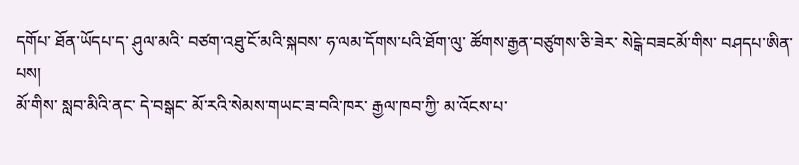དགོཔ་ ཐོན་ཡོདཔ་ད་ ཤུལ་མའི་ བཙག་འཐུ་ངོ་མའི་སྐབས་ ཧ་ལམ་དོགས་པའི་ཐོག་ལུ་ ཚོགས་རྒྱན་བཙུགས་ཅི་ཟེར་ སེངྒེ་བཟངམོ་གིས་ བཤདཔ་ཨིན་པས།
མོ་གིས་ སླབ་མིའི་ནང་ དེ་བསྒང་ མོ་རའི་སེམས་གཡང་ཟ་བའི་ཁར་ རྒྱལ་ཁབ་ཀྱི་ མ་འོངས་པ་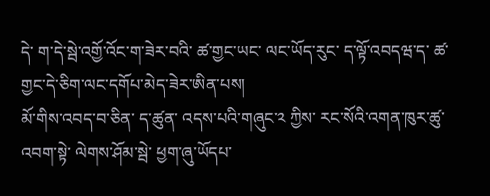དེ་ ག་དེ་སྦེ་འགྱོ་འོང་ག་ཟེར་བའི་ ཚ་གྱང་ཡང་ ལང་ཡོད་རུང་ ད་ལྟོ་འབདཝ་ད་ ཚ་གྱང་དེ་ཅིག་ལང་དགོཔ་མེད་ཟེར་ཨིན་པས།
མོ་གིས་འབད་བ་ཅིན་ ད་ཚུན་ འདས་པའི་གཞུང་༢ ཀྱིས་ རང་སོའི་འགན་ཁུར་ཚུ་འབག་སྟེ་ ལེགས་ཤོམ་སྦེ་ ཕྱག་ཞུ་ཡོདཔ་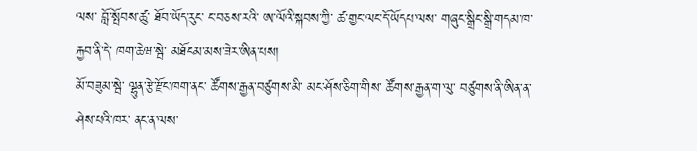ལས་ བློ་སྤོབས་ཚུ་ ཐོབ་ཡོད་རུང་ ང་བཅས་རའི་ ཨ་ལོའི་སྐབས་ཀྱི་ ཚ་གྱང་ལང་དོ་ཡོདཔ་ལས་ གཞུང་སྒྲིང་སྒྲི་གདམ་ཁ་རྐྱབ་ནི་དེ་ ཁག་ཆེཝ་སྦེ་ མཐོངམ་མས་ཟེར་ཨིན་པས།
མོ་བཟུམ་སྦེ་ ལྷུན་རྩེ་རྫོང་ཁག་ནང་ ཚོགས་རྒྱན་བཙུགས་མི་ མང་ཤོས་ཅིག་གིས་ ཚོགས་རྒྱན་ག་ལུ་ བཙུགས་ནི་ཨིན་ན་ ཤེས་པའི་ཁར་ ནང་ན་ལས་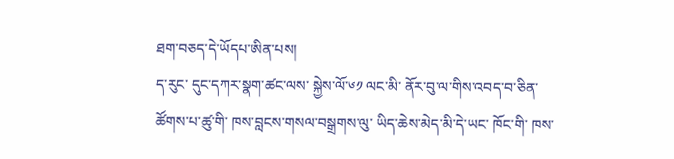ཐག་བཅད་དེ་ཡོདཔ་ཨིན་པས།
ད་རུང་ དུང་དཀར་སྣག་ཚང་ལས་ སྐྱེས་ལོ་༦༡ ལང་མི་ ནོར་བུ་ལ་གིས་འབད་བ་ཅིན་ ཚོགས་པ་ཚུ་གི་ ཁས་བླངས་གསལ་བསྒྲགས་ལུ་ ཡིད་ཆེས་མེད་མི་དེ་ཡང་ ཁོང་གི་ ཁས་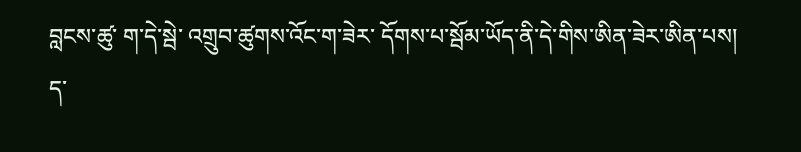བླངས་ཚུ་ ག་དེ་སྦེ་ འགྲུབ་ཚུགས་འོང་ག་ཟེར་ དོགས་པ་སྦོམ་ཡོད་ནི་དེ་གིས་ཨིན་ཟེར་ཨིན་པས།
ད་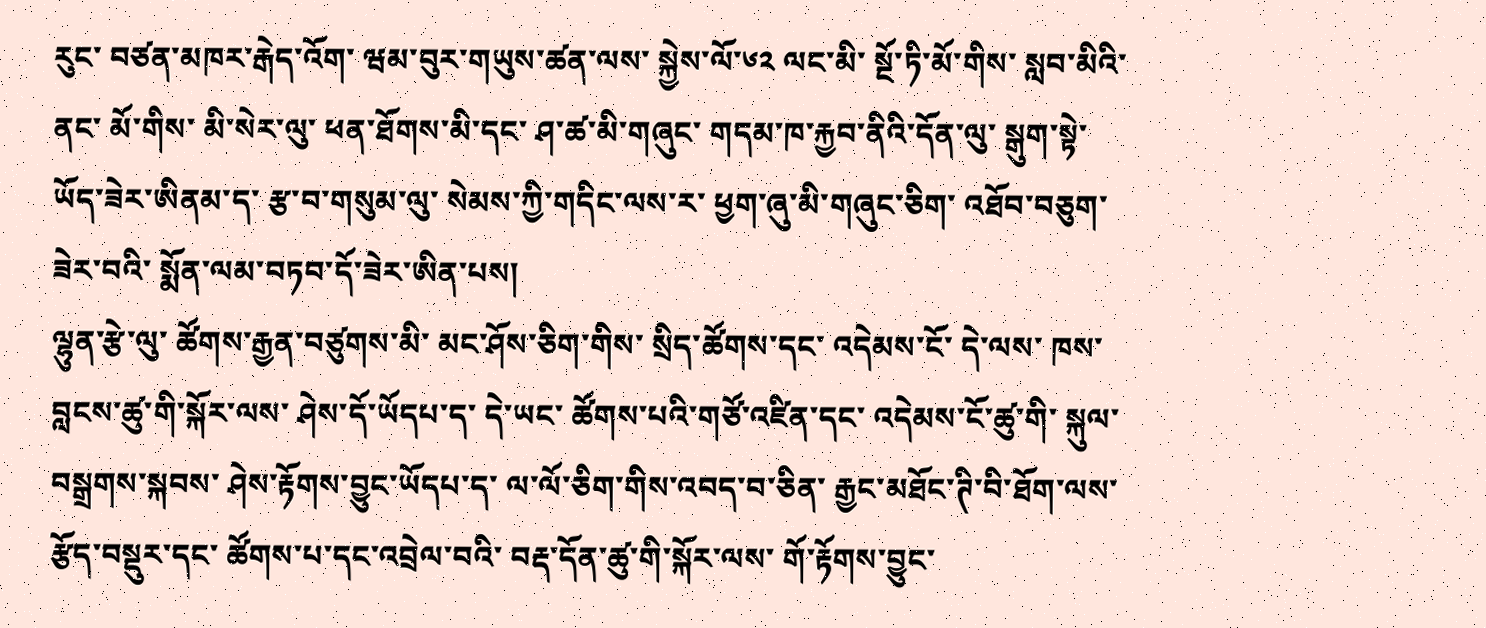རུང་ བཙན་མཁར་རྒེད་འོག་ ཝམ་བུར་གཡུས་ཚན་ལས་ སྐྱེས་ལོ་༦༢ ལང་མི་ སྔོ་ཏི་མོ་གིས་ སླབ་མིའི་ནང་ མོ་གིས་ མི་སེར་ལུ་ ཕན་ཐོགས་མི་དང་ ཤ་ཚ་མི་གཞུང་ གདམ་ཁ་རྐྱབ་ནིའི་དོན་ལུ་ སྒུག་སྟེ་ཡོད་ཟེར་ཨིནམ་ད་ རྩ་བ་གསུམ་ལུ་ སེམས་ཀྱི་གདིང་ལས་ར་ ཕྱག་ཞུ་མི་གཞུང་ཅིག་ འཐོབ་བཅུག་ཟེར་བའི་ སྨོན་ལམ་བཏབ་དོ་ཟེར་ཨིན་པས།
ལྷུན་རྩེ་ལུ་ ཚོགས་རྒྱན་བཙུགས་མི་ མང་ཤོས་ཅིག་གིས་ སྲིད་ཚོགས་དང་ འདེམས་ངོ་ དེ་ལས་ ཁས་བླངས་ཚུ་གི་སྐོར་ལས་ ཤེས་དོ་ཡོདཔ་ད་ དེ་ཡང་ ཚོགས་པའི་གཙོ་འཛིན་དང་ འདེམས་ངོ་ཚུ་གི་ སྐུལ་བསྒྲགས་སྐབས་ ཤེས་རྟོགས་བྱུང་ཡོདཔ་ད་ ལ་ལོ་ཅིག་གིས་འབད་བ་ཅིན་ རྒྱང་མཐོང་ཊི་བི་ཐོག་ལས་ རྩོད་བསྡུར་དང་ ཚོགས་པ་དང་འབྲེལ་བའི་ བརྡ་དོན་ཚུ་གི་སྐོར་ལས་ གོ་རྟོགས་བྱུང་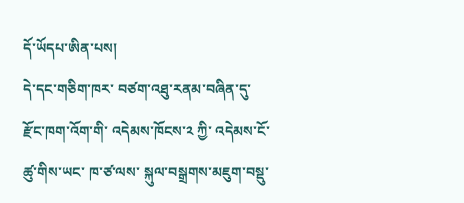དོ་ཡོདཔ་ཨིན་པས།
དེ་དང་གཅིག་ཁར་ བཙག་འཐུ་རནམ་བཞིན་དུ་ རྫོང་ཁག་འོག་གི་ འདེམས་ཁོངས་༢ ཀྱི་ འདེམས་ངོ་ཚུ་གིས་ཡང་ ཁ་ཙ་ལས་ སྐུལ་བསྒྲགས་མཇུག་བསྡུ་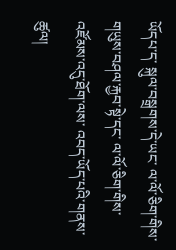ཡོདཔ་ད་ སྐུལ་བསྒྲགས་དེ་ཡང་ ལ་ལོ་ཅིག་གིས་ གཡུས་བཤལ་རྐྱབ་སྟེ་དང་ ལ་ལོ་ཅིག་གིས་ འཛོམས་འདུ་ཐོག་ལས་ འབད་ཡོད་པའི་གནས་ཚུལ།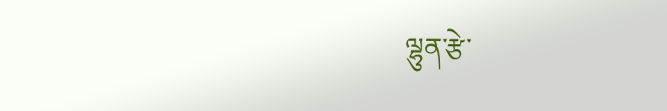ལྷུན་རྩེ་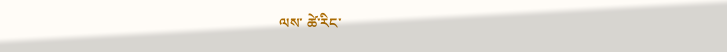ལས་ ཚེ་རིང་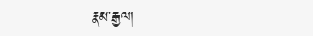རྣམ་རྒྱལ།